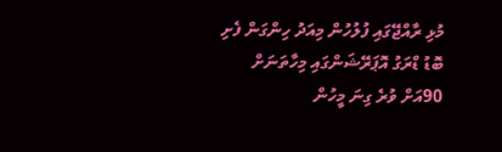މުޅި ރާއްޖޭގައި ފުލުހުން މިއަދު ހިންގަން ފެށި ބޮޑު ޑްރަގު އޮޕަރޭޝަންގައި މިހާތަނަށް 90އަށް ވުރެ ގިނަ މީހުން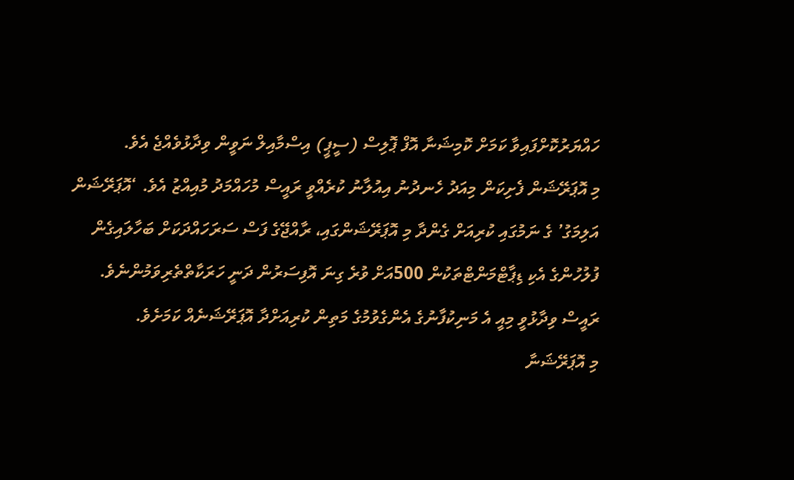ހައްޔަރުކޮށްފައިވާ ކަމަށް ކޮމިޝަނާ އޮފް ޕޮލިސް (ސީޕީ) އިސްމާއިލް ނަވީން ވިދާޅުވެއްޖެ އެވެ.
މި އޮޕަރޭޝަން ފެށިކަން މިއަދު ހެނދުނު އިއުލާނު ކުރެއްވީ ރައީސް މުހައްމަދު މުއިއްޒު އެވެ. ‘އޮޕަރޭޝަން އަލިމަގު’ ގެ ނަމުގައި ކުރިއަށް ގެންދާ މި އޮޕަރޭޝަންގައި، ރާއްޖޭގެ ފަސް ސަރަހައްދަކަށް ބަހާލައިގެން ފުލުހުންގެ އެކި ޑިޕާޓްމަންޓްތަކުން 500އަށް ވުރެ ގިނަ އޮފިސަރުން ދަނީ ހަރަކާތްތެރިވަމުންނެވެ. ރައީސް ވިދާޅުވީ މިއީ އެ މަނިކުފާނުގެ އެންގެވުމުގެ މަތިން ކުރިއަށްދާ އޮޕަރޭޝަނެއް ކަމަށެވެ.
މި އޮޕަރޭޝަނާ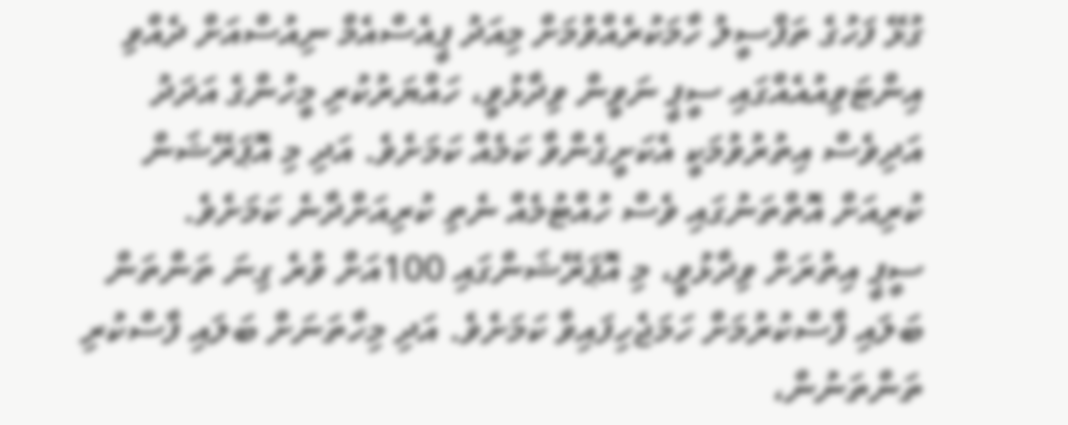ގުޅޭ ފަހުގެ ތަފްސީލު ހާމަކުރެއްވުމަށް މިއަދު ޕީއެސްއެމް ނިއުސްއަށް ދެއްވި އިންޓަވިއުއެއްގައި ސީޕީ ނަވީން ވިދާޅުވީ، ހައްޔަރުކުރި މީހުންގެ އަދަދު އަދިވެސް އިތުރުވުމަކީ އެކަށީގެންވާ ކަމެއް ކަމަށެވެ. އަދި މި އޮޕަރޭޝަން ކުރިއަށް އޮތްތަނުގައި ވެސް ހުއްޓުމެއް ނެތި ކުރިއަށްދާނެ ކަމަށެވެ.
ސީޕީ އިތުރަށް ވިދާޅުވީ، މި އޮޕަރޭޝަންގައި 100އަށް ވުރެ ގިނަ ތަންތަން ބަލައި ފާސްކުރުމަށް ހަމަޖެހިފައިވާ ކަމަށެވެ. އަދި މިހާތަނަށް ބަލައި ފާސްކުރި ތަންތަނުން،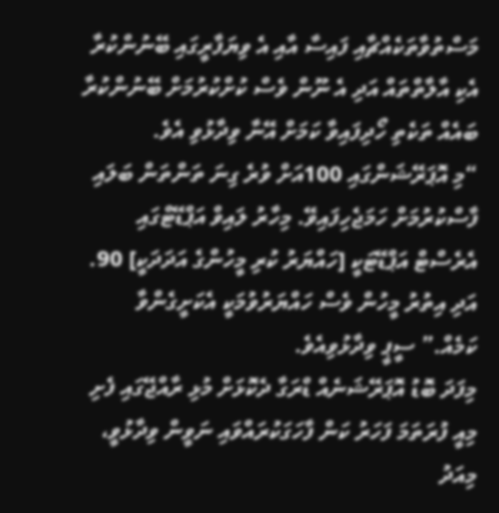މަސްތުވާތަކެއްޗާއި ފައިސާ އާއި އެ ވިޔަފާރީގައި ބޭނުންކުރާ އެކި އާލާތްތައް އަދި އެ ނޫން ވެސް ކުށްކުރުމަށް ބޭނުންކުރާ ބައެއް ތަކެތި ހޯދިފައިވާ ކަމަށް އޭނާ ވިދާޅުވި އެވެ.
“މި އޮޕަރޭޝަންގައި 100އަށް ވުރެ ގިނަ ތަންތަން ބަލައި ފާސްކުރުމަށް ހަމަޖެހިފައިވޭ. މިހާރު ލައިވް އަޕްޑޭޓްގައި އެރެސްޓް އަޕްޑޭޓަކީ [ހައްޔަރު ކުރި މީހުންގެ އަދަދަކީ] 90. އަދި އިތުރު މީހުން ވެސް ހައްޔަރުވުމަކީ އެކަށީގެންވާ ކަމެއް.” ސީޕީ ވިދާޅުވިއެވެ.
މިފަދަ ބޮޑު އޮޕަރޭޝަނެއް ޑްރަގާ ދެކޮޅަށް މުޅި ރާއްޖޭގައި ފެށި މިއީ ފުރަތަމަ ފަހަރު ކަން ފާހަގަކުރައްވައި ނަވީން ވިދާޅުވީ، މިއަދު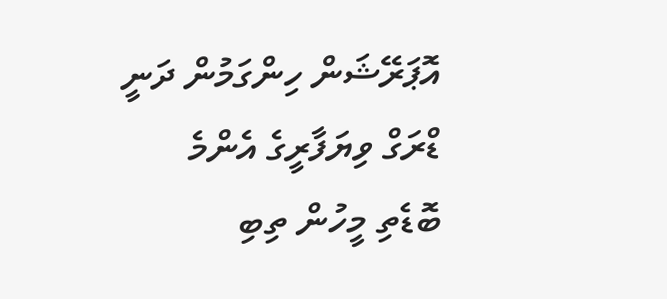އޮޕަރޭޝަން ހިންގަމުން ދަނީ ޑްރަގް ވިޔަފާރީގެ އެންމެ ބޮޑެތި މީހުން ތިބި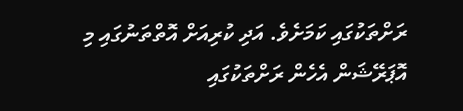ރަށްތަކުގައި ކަމަށެވެ. އަދި ކުރިއަށް އޮތްތަނުގައި މި އޮޕަރޭޝަން އެހެން ރަށްތަކުގައި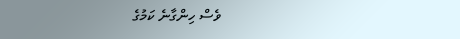ވެސް ހިންގާނެ ކަމުގެ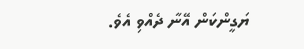ޔަގީންކަން އޭނާ ދެއްވި އެވެ.